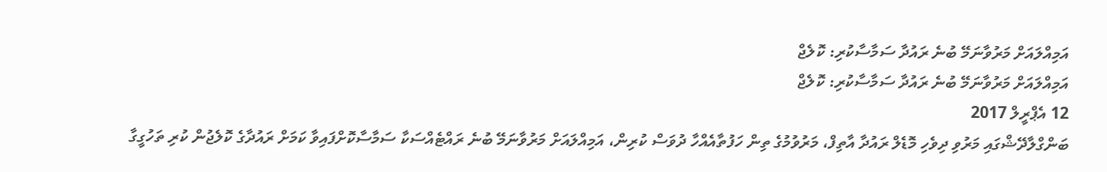އަމިއްލައަށް މަރުވާނަމޭ ބުނެ ރައުދާ ސަމާސާކުރި: ކޮލެޖް
އަމިއްލައަށް މަރުވާނަމޭ ބުނެ ރައުދާ ސަމާސާކުރި: ކޮލެޖް
12 އެޕްރީލް 2017
ބަންގްލާދޭޝްގައި މަރުވި ދިވެހި މޮޑެލް ރައުދާ އާތިފް، މަރުވުމުގެ ތިން ހަފުތާއެއްހާ ދުވަސް ކުރިން، އަމިއްލައަށް މަރުވާނަމޭ ބުނެ ރައްޓެއްސަކާ ސަމާސާކޮށްފައިވާ ކަމަށް ރައުދާގެ ކޮލެޖުން ކުރި ތަހުގީގާ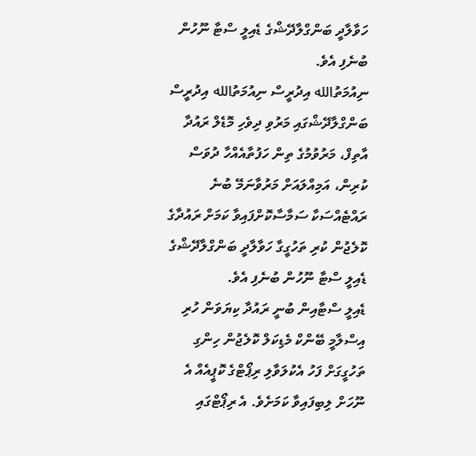ހަވާލާދީ ބަންގްލާދޭޝްގެ ޑެއިލީ ސްޓާ ނޫހުން ބުނެފި އެވެ.
ނިއުމަތުالله އިދުރީސް ނިއުމަތުالله އިދުރީސް
ބަންގްލާދޭޝްގައި މަރުވި ދިވެހި މޮޑެލް ރައުދާ އާތިފް، މަރުވުމުގެ ތިން ހަފުތާއެއްހާ ދުވަސް ކުރިން، އަމިއްލައަށް މަރުވާނަމޭ ބުނެ ރައްޓެއްސަކާ ސަމާސާކޮށްފައިވާ ކަމަށް ރައުދާގެ ކޮލެޖުން ކުރި ތަހުގީގާ ހަވާލާދީ ބަންގްލާދޭޝްގެ ޑެއިލީ ސްޓާ ނޫހުން ބުނެފި އެވެ.
ޑެއިލީ ސްޓާއިން ބުނީ ރައުދާ ކިޔަވަން ހުރި އިސްލާމީ ބޭންކް މެޑިކަލް ކޮލެޖުން ހިންގި ތަހުގީގަށް ފަހު އެކުލަވާލި ރިޕޯޓްގެ ކޮޕީއެއް އެ ނޫހަށް ލިބިފައިވާ ކަމަށެވެ. އެ ރިޕޯޓްގައި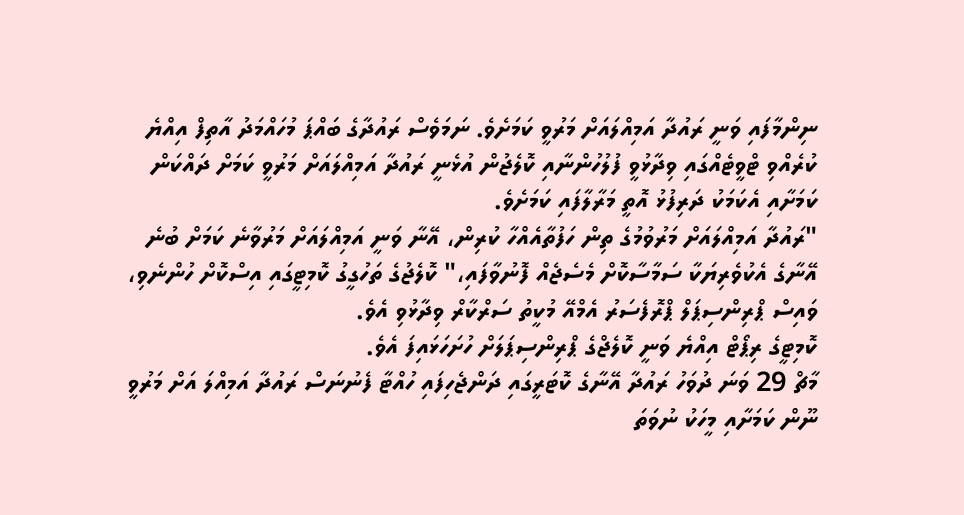ނިންމާފައި ވަނީ ރައުދާ އަމިއްލައަށް މަރުވީ ކަމަށެވެ. ނަމަވެސް ރައުދާގެ ބައްޕަ މުހައްމަދު އާތިފް އިއްޔެ ކުރެއްވި ޓްވީޓެއްގައި ވިދާޅުވީ ފުލުހުންނާއި ކޮލެޖުން އުޅެނީ ރައުދާ އަމިއްލައަށް މަރުވީ ކަމަށް ދައްކަން ކަމަށާއި އެކަމަކު ދަރިފުޅު އޮތީ މަރާލާފައި ކަމަށެވެ.
"ރައުދާ އަމިއްލައަށް މަރުވުމުގެ ތިން ހަފުތާއެއްހާ ކުރިން، އޭނާ ވަނީ އަމިއްލައަށް މަރުވާނެ ކަމަށް ބުނެ އޭނާގެ އެކުވެރިޔަކާ ސަމާސާކޮށް މެސެޖެއް ފޮނުވާފައި،" ކޮލެޖުގެ ތަހުގީގު ކޮމިޓީގައި އިސްކޮށް ހުންނެވި، ވައިސް ޕްރިންސިޕަލް ޕްރޮފެސަރު އެމްއޭ މުކީތު ސަރްކާރް ވިދާޅުވި އެވެ.
ކޮމިޓީގެ ރިޕޯޓް އިއްޔެ ވަނީ ކޮލެޖްގެ ޕްރިންސިޕަލަށް ހުށަހަޅައިފަ އެވެ.
މާޗް 29 ވަނަ ދުވަހު ރައުދާ އޭނާގެ ކޮޓަރީގައި ދަންޖެހިފައި ހުއްޓާ ފެނުނަސް ރައުދާ އަމިއްލަ އަށް މަރުވީ ނޫން ކަމަށާއި މީހަކު ނުވަތަ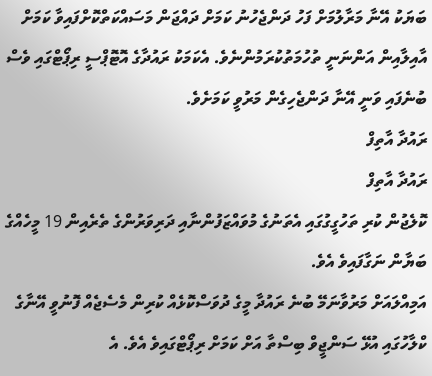ބަޔަކު އޭނާ މަރާލުމަށް ފަހު ދަންޖެހުނު ކަމަށް ދައްޖަން މަސައްކަތްކޮށްފައިވާ ކަމަށް އާއިލާއިން އަންނަނީ ތުހުމަތުކުރަމުންނެވެ. އެކަމަކު ރައުދާގެ އޮޓޮޕްސީ ރިޕޯޓްގައި ވެސް ބުނެފައި ވަނީ އޭނާ ދަންޖެހިގެން މަރުވީ ކަމަށެވެ.
ރައުދާ އާތިފް
ރައުދާ އާތިފް
ކޮލެޖުން ކުރި ތަހުގީގުގައި އެތަނުގެ މުވައްޒަފުންނާއި ދަރިވަރުންގެ ތެރެއިން 19 މީހެއްގެ ބަޔާން ނަގާފައިވެ އެވެ.
އަމިއްލައަށް މަރުވާނަމޭ ބުނެ ރައުދާ މީގެ ދުވަސްކޮޅެއް ކުރިން މެސެޖެއް ފޮނުވީ އޭނާގެ ކްލާހުގައި އުޅޭ ސަންޖީވް ބިސްތާ އަށް ކަމަށް ރިޕޯޓްގައިވެ އެވެ. އެ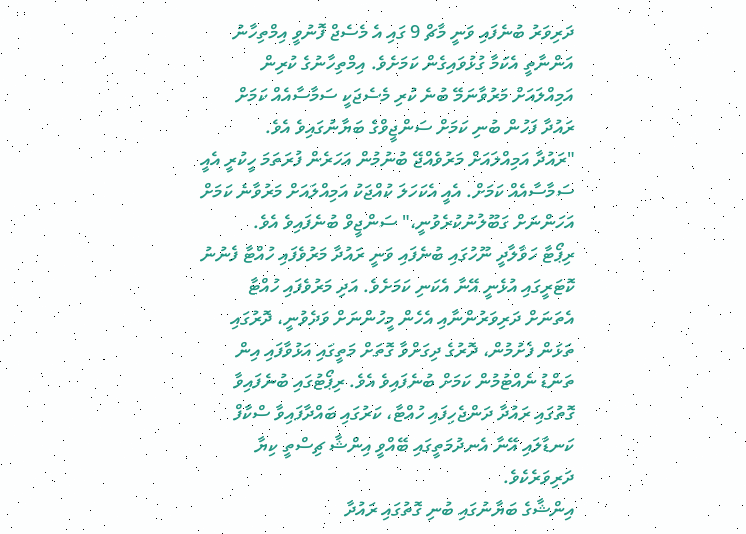ދަރިވަރު ބުނެފައި ވަނީ މާޗް 9 ގައި އެ މެސެޖް ފޮނުވީ އިމްތިހާނު އަންނާތީ އެކަމާ ގުޅުވައިގެން ކަމަށެވެ. އިމްތިހާނުގެ ކުރިން އަމިއްލައަށް މަރުވާނަމޭ ބުނެ ކުރި މެސެޖަކީ ސަމާސާއެއް ކަމަށް ރައުދާ ފަހުން ބުނި ކަމަށް ސަންޖީވްގެ ބަޔާނުގައިވެ އެވެ.
"ރައުދާ އަމިއްލައަށް މަރުވެއްޖޭ ބުނުމުން އަހަރެން ފުރަތަމަ ހީކުރީ އެއީ ސަމާސާއެއް ކަމަށް. އެއީ އެކަހަލަ ކުއްޖަކު އަމިއްލައަށް މަރުވާނެ ކަމަށް އަހަންނަށް ގަބޫލުނުކުރެވުނީ،" ސަންޖީވް ބުނެފައިވެ އެވެ.
ރިޕޯޓާ ހަވާލާދީ ނޫހުގައި ބުނެފައި ވަނީ ރައުދާ މަރުވެފައި ހުއްޓާ ފެނުނު ކޮޓަރީގައި އުޅެނީ އޭނާ އެކަނި ކަމަށެވެ. އަދި މަރުވެފައި ހުއްޓާ އެތަނަށް ދަރިވަރުންނާއި އެހެން މީހުންނަށް ވަދެވުނީ، ދޮރުގައި ތަޅަން ފެށުމުން، ދޮރުގެ ދިގަށްވާ ގޮތަށް މަތީގައި އަޅުވާފައި އިން ތަންޑު ނެއްޓުމުން ކަމަށް ބުނެފައިވެ އެވެ. ރިޕޯޓުގައި ބުނެފައިވާ ގޮތުގައި ރައުދާ ދަންޖެހިފައި ހުއްޓާ، ކަރުގައި ބައްދާފައިވާ ސްކާފް ކަނޑާލައި އޭނާ އެނދުމަތީގައި ބޭއްވީ އިންޝާ ޗިސްތީ ކިޔާ ދަރިވަރެކެވެ.
އިންޝާގެ ބަޔާނުގައި ބުނި ގޮތުގައި ރައުދާ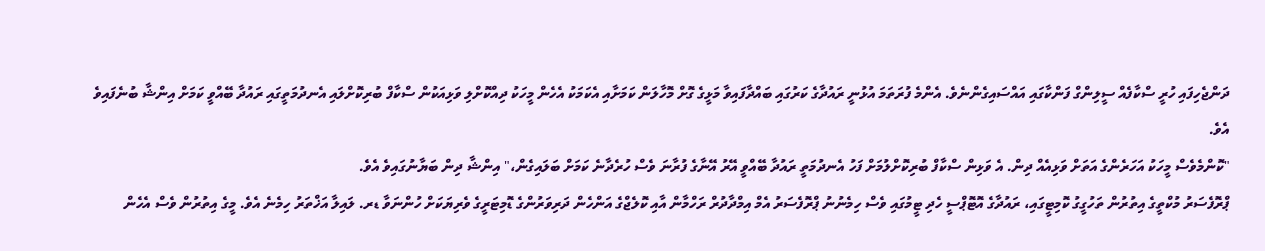ދަންޖެހިފައި ހުރީ ސްކާފެއް ސީލިންގް ފަންކާގައި އައްސައިގެންނެވެ. އެންމެ ފުރަތަމަ އުޅުނީ ރައުދާގެ ކަރުގައި ބައްދާފައިވާ މަޅީގެ ގޮށް މޮހާލަން ކަމަށާއި އެކަމަކު އެހެން މީހަކު ދިއްކޮށްލި ވަޅިއަކުން ސްކާފް ބުރިކޮށްލައި އެނދުމަތީގައި ރައުދާ ބޭއްވީ ކަމަށް އިންޝާ ބުނެފައިވެ އެވެ.
"ކޮންމެވެސް މީހަކު އަހަރެންގެ އަތަށް ވަޅިއެއް ދިން. އެ ވަޅިން ސްކާފް ބުރިކޮށްލުމަށް ފަހު އެނދުމަތީ ރައުދާ ބޭއްވީ އޭރު އޭނާގެ ފުރާނަ ވެސް ހުރެދާނެ ކަމަށް ބަލައިގެން،" އިންޝާ ދިން ބަޔާނުގައިވެ އެވެ.
ޕްރޮފެސަރު މުކްތީގެ އިތުރުން ތަހުގީގު ކޮމިޓީގައި، ރައުދާގެ އޮޓޮޕްސީ ހެދި ޓީމުގައި ވެސް ހިމެނުނު ޕްރޮފެސަރު އެމް އިމްދާދުރް ރަހްމާން އާއި ކޮލެޖްގެ އަންހެން ދަރިވަރުންގެ ޑޮމިޓަރީގެ ވެރިޔަކަށް ހުންނަވާ ޑރ. ލައިލާ އަޚްތަރު ހިމެނެ އެވެ. މީގެ އިތުރުން ވެސް އެހެން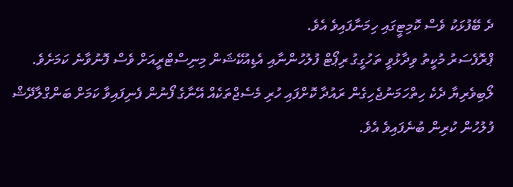ދެ ބޭފުޅަކު ވެސް ކޮމިޓީގައި ހިމަނާފައިވެ އެވެ.
ޕްރޮފެސަރު މުކީތު ވިދާޅުވީ ތަހުގީގު ރިޕޯޓް ފުލުހުންނާއި އެޑިއުކޭޝަން މިނިސްޓްރީއަށް ވެސް ފޮނުވާނެ ކަމަށެވެ.
ލޯބިވެރިޔާ ދެކެ ހިތްހަމަނުޖެހިގެން ރައުދާ ކޮށްފައި ހުރި މެސެޖްތަކެއް އޭނާގެ ފޯނުން ފެނިފައިވާ ކަމަށް ބަންގްލާދޭޝް ފުލުހުން ކުރިން ބުނެފައިވެ އެވެ.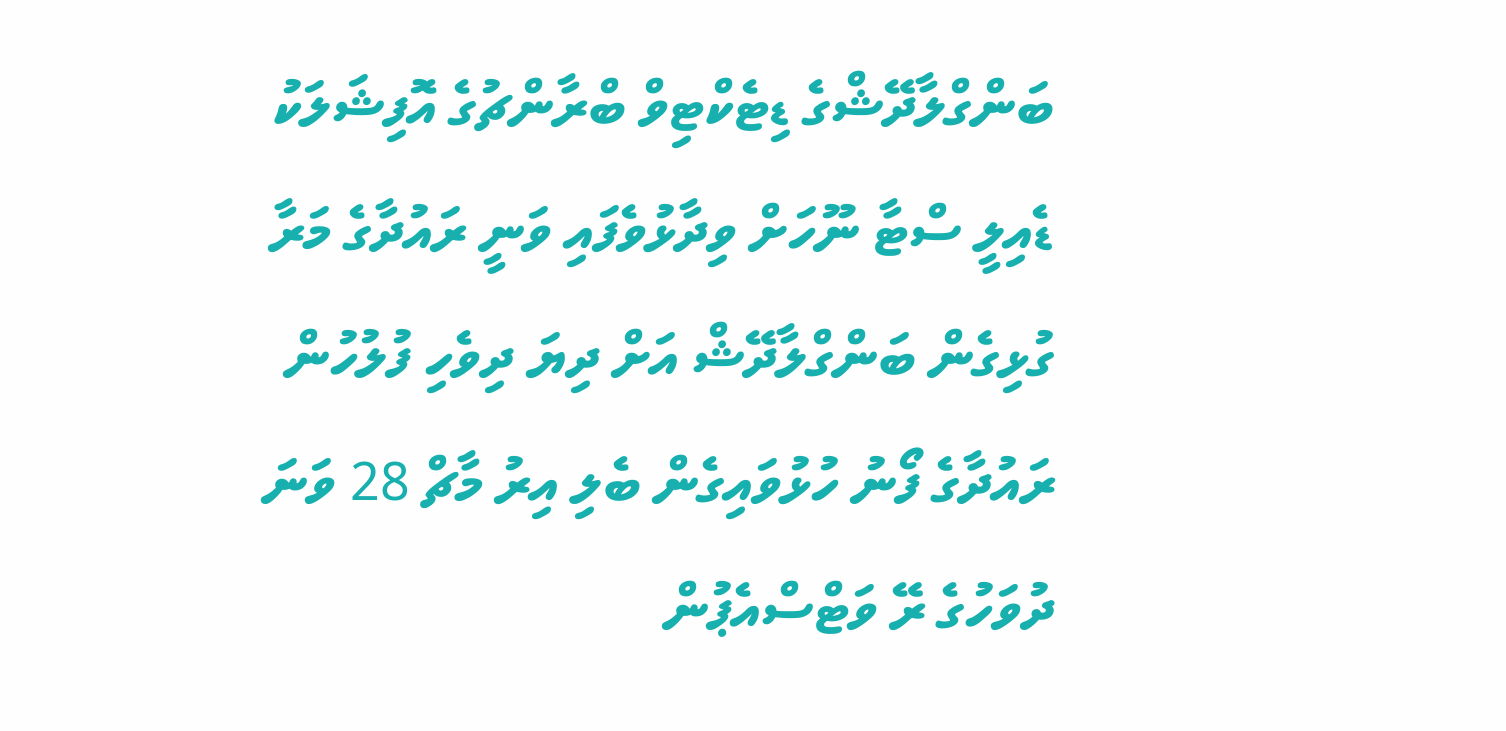ބަންގްލާދޭޝްގެ ޑިޓެކްޓިވް ބްރާންޗުގެ އޮފިޝަލަކު ޑެއިލީ ސްޓާ ނޫހަށް ވިދާޅުވެފައި ވަނީ ރައުދާގެ މަރާ ގުޅިގެން ބަންގްލާދޭޝް އަށް ދިޔަ ދިވެހި ފުލުހުން ރައުދާގެ ފޯނު ހުޅުވައިގެން ބެލި އިރު މާޗް 28 ވަނަ ދުވަހުގެ ރޭ ވަޓްސްއެޕުން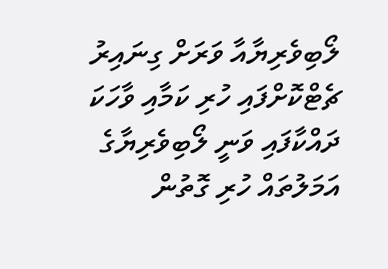ލޯބިވެރިޔާއާ ވަރަށް ގިނައިރު ޗެޓްކޮށްފައި ހުރި ކަމާއި ވާހަކަ ދައްކާފައި ވަނީ ލޯބިވެރިޔާގެ އަމަލުތައް ހުރި ގޮތުން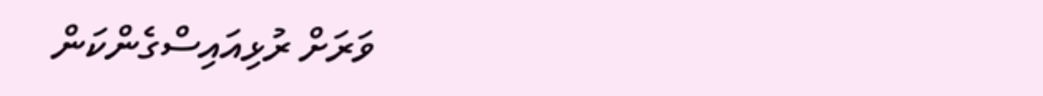ވަރަށް ރުޅިއައިސްގެންކަން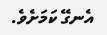އެނގޭ ކަމަށެވެ.